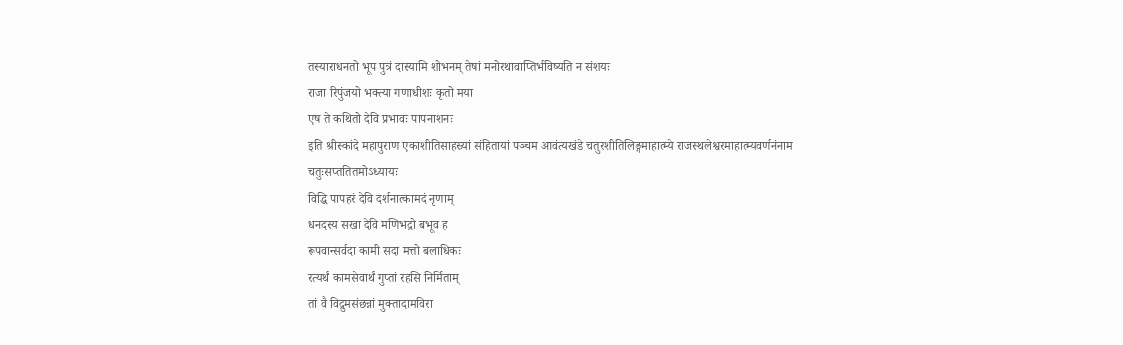तस्याराधनतो भूप पुत्रं दास्यामि शोभनम् तेषां मनोरथावाप्तिर्भविष्यति न संशयः
राजा रिपुंजयो भक्त्या गणाधीशः कृतो मया
एष ते कथितो देवि प्रभावः पापनाशनः
इति श्रीस्कांदे महापुराण एकाशीतिसाहस्र्यां संहितायां पञ्चम आवंत्यखंडे चतुरशीतिलिङ्गमाहात्म्ये राजस्थलेश्वरमाहात्म्यवर्णनंनाम चतुःसप्ततितमोऽध्यायः
विद्धि पापहरं देवि दर्शनात्कामदं नृणाम्
धनदस्य सखा देवि मणिभद्रो बभूव ह
रूपवान्सर्वदा कामी सदा मत्तो बलाधिकः
रत्यर्थं कामसेवार्थं गुप्तां रहसि निर्मिताम्
तां वै विद्रुमसंछन्नां मुक्तादामविरा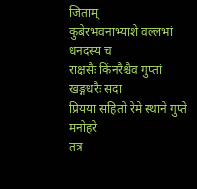जिताम्
कुबेरभवनाभ्याशे वल्लभां धनदस्य च
राक्षसैः किंनरैश्चैव गुप्तां खङ्गधरैः सदा
प्रियया सहितो रेमे स्थाने गुप्ते मनोहरे
तत्र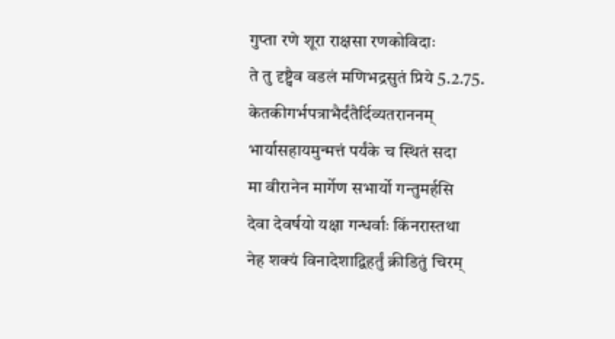गुप्ता रणे शूरा राक्षसा रणकोविदाः
ते तु दृष्ट्वैव वडलं मणिभद्रसुतं प्रिये 5.2.75.
केतकीगर्भपत्राभैर्दंतैर्दिव्यतराननम्
भार्यासहायमुन्मत्तं पर्यंके च स्थितं सदा
मा वीरानेन मार्गेण सभार्यो गन्तुमर्हसि
देवा देवर्षयो यक्षा गन्धर्वाः किंनरास्तथा
नेह शक्यं विनादेशाद्विहर्तुं क्रीडितुं चिरम्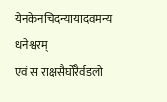येनकेनचिदन्यायादवमन्य धनेश्वरम्
एवं स राक्षसैर्घोरैर्वडलो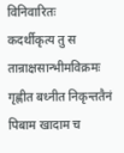विनिवारितः
कदर्थीकृत्य तु स तान्राक्षसान्भीमविक्रमः
गृह्णीत बध्नीत निकृन्ततैनं पिबाम खादाम च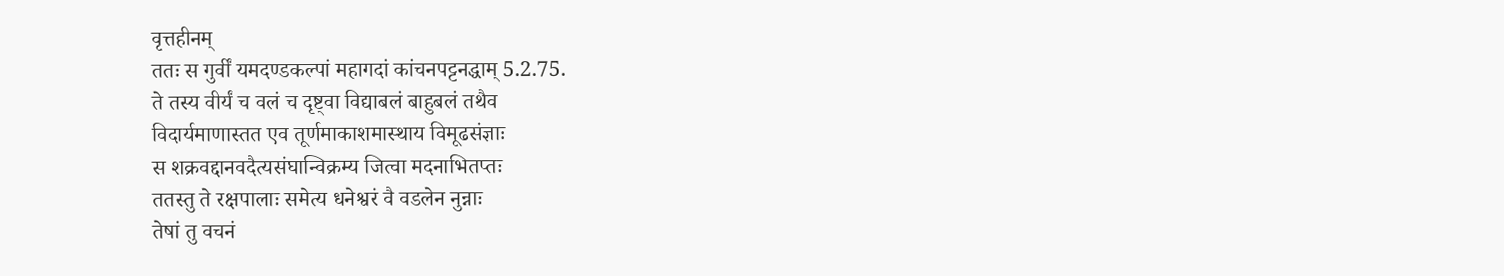वृत्तहीनम्
ततः स गुर्वीं यमदण्डकल्पां महागदां कांचनपट्टनद्धाम् 5.2.75.
ते तस्य वीर्यं च वलं च दृष्ट्वा विद्याबलं बाहुबलं तथैव
विदार्यमाणास्तत एव तूर्णमाकाशमास्थाय विमूढसंज्ञाः
स शक्रवद्दानवदैत्यसंघान्विक्रम्य जित्वा मदनाभितप्तः
ततस्तु ते रक्षपालाः समेत्य धनेश्वरं वै वडलेन नुन्नाः
तेषां तु वचनं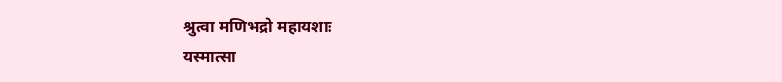श्रुत्वा मणिभद्रो महायशाः
यस्मात्सा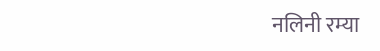नलिनी रम्या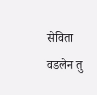सेविता वडलेन तु